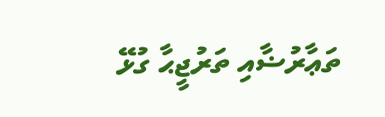ތަޢާރުޟާއި ތަރުޖީޙާ ގުޅޭ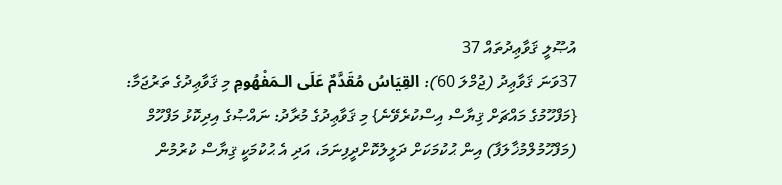އުޞޫލީ ޤަވާޢިދުތައް 37
37ވަނަ ޤަވާޢިދު (ޖުމްލަ 60): القِيَاسُ مُقَدَّمٌ عَلَى الـمَفْهُومِ މި ޤަވާޢިދުގެ ތަރުޖަމާ: {މަފްހޫމުގެ މައްޗަށް ޤިޔާސް އިސްކުރެވޭނެ} މި ޤަވާޢިދުގެ މުރާދު: ނައްޞުގެ އިދިކޮޅު މަފްހޫމް (މަފްހޫމުލްމުޚާލަފާ) އިން ޙުކުމަކަށް ދަލީލުކޮށްދީފިނަމަ، އަދި އެ ޙުކުމަކީ ޤިޔާސް ކުރުމުން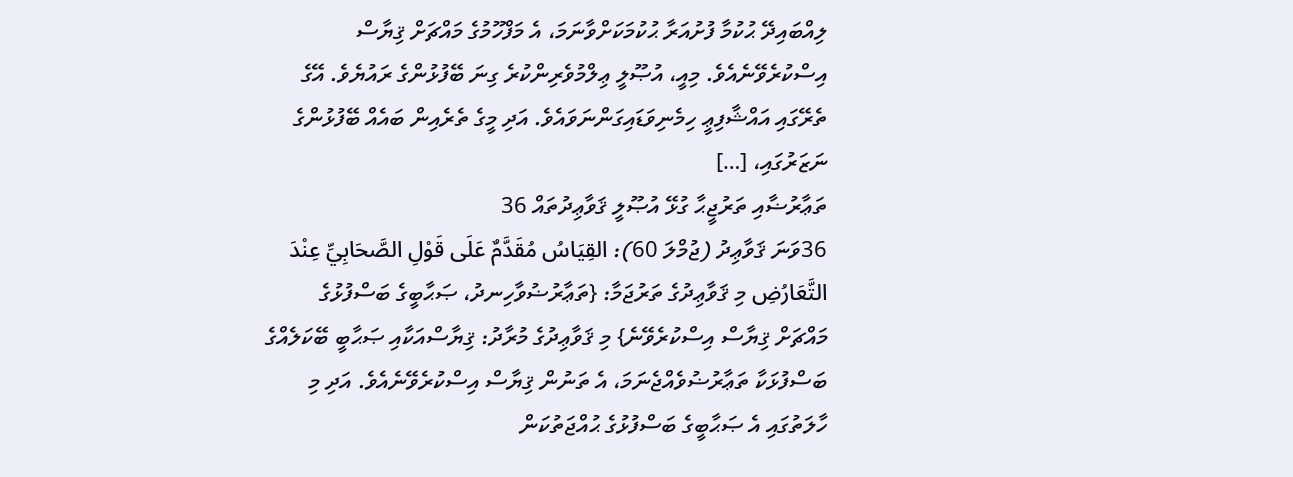ލިއްބައިދޭ ޙުކުމާ ފުށުއަރާ ޙުކުމަކަށްވާނަމަ، އެ މަފްހޫމުގެ މައްޗަށް ޤިޔާސް އިސްކުރެވޭނެއެވެ. މިއީ، އުޞޫލީ ޢިލްމުވެރިންކުރެ ގިނަ ބޭފުޅުންގެ ރައުޔެވެ. އޭގެ ތެރޭގައި އައްޝާފިޢީ ހިމެނިވަޑައިގަންނަވައެވެ. އަދި މީގެ ތެރެއިން ބައެއް ބޭފުޅުންގެ ނަޒަރުގައި، […]
ތަޢާރުޟާއި ތަރުޖީޙާ ގުޅޭ އުޞޫލީ ޤަވާޢިދުތައް 36
36ވަނަ ޤަވާޢިދު (ޖުމްލަ 60): القِيَاسُ مُقَدَّمٌ عَلَى قَوْلِ الصَّحَابِيِّ عِنْدَ التَّعَارُضِ މި ޤަވާޢިދުގެ ތަރުޖަމާ: {ތަޢާރުޟުވާހިނދު، ޞަޙާބީގެ ބަސްފުޅުގެ މައްޗަށް ޤިޔާސް އިސްކުރެވޭނެ} މި ޤަވާޢިދުގެ މުރާދު: ޤިޔާސްއަކާއި ޞަޙާބީ ބޭކަލެއްގެ ބަސްފުޅަކާ ތަޢާރުޟުވެއްޖެނަމަ، އެ ތަނުން ޤިޔާސް އިސްކުރެވޭނެއެވެ. އަދި މި ހާލަތުގައި އެ ޞަޙާބީގެ ބަސްފުޅުގެ ޙުއްޖަތުކަން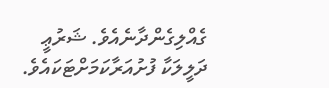ގެއްލިގެންދާނެއެވެ. ޝަރުޢީ ދަލީލަކާ ފުށުއަރާކަމަށްޓަކައެވެ.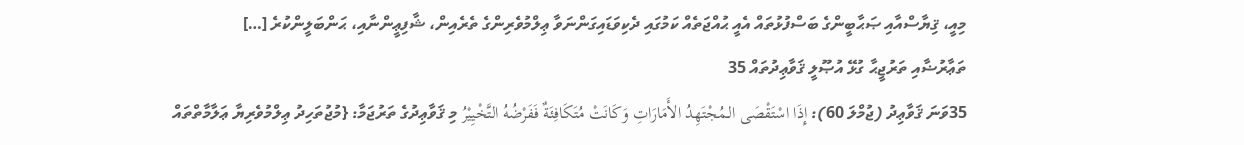މިއީ، ޤިޔާސްއާއި ޞަޙާބީންގެ ބަސްފުޅުތައް އެއީ ޙުއްޖަތެއް ކަމުގައި ދެކިވަޑައިގަންނަވާ ޢިލްމުވެރިންގެ ތެރެއިން، ޝާފިޢީންނާއި، ޙަންބަލީންކުރެ […]
ތަޢާރުޟާއި ތަރުޖީޙާ ގުޅޭ އުޞޫލީ ޤަވާޢިދުތައް 35
35ވަނަ ޤަވާޢިދު (ޖުމްލަ 60): إِذَا اسْتَقْصَى الـمُجْتَهِدُ الأَمَارَاتِ وَكَانَتْ مُتَكَافِئَةٌ فَفَرْضُهُ التَّخْيِيْرُ މި ޤަވާޢިދުގެ ތަރުޖަމާ: {މުޖުތަހިދު ޢިލްމުވެރިޔާ ޢަލާމާތްތައް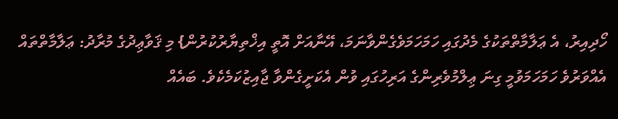ހޯދިއިރު، އެ ޢަލާމާތްތަކުގެ މެދުގައި ހަމަހަމަވެގެންވާނަމަ، އޭނާއަށް އޮތީ އިޚްތިޔާރުކުރުން} މި ޤަވާޢިދުގެ މުރާދު: ޢަލާމާތްތައް އެއްވަރުވެ ހަމަހަމަވުމީ ގިނަ ޢިލްމުވެރިންގެ އަރިހުގައި ވުން އެކަށީގެންވާ ޖާއިޒުކަމެކެވެ. ބައެއް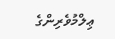ޢިލްމުވެރިންގެ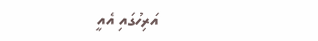އަރިހުގައި އެއީ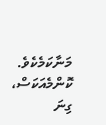މަނާކަމެކެވެ. ކޮންމެއަކަސް، ގިނަ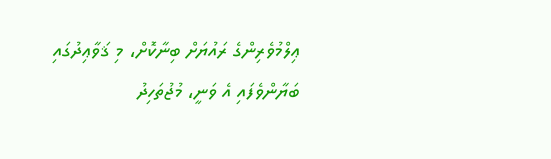ޢިލްމުވެރިންގެ ރައުޔަށް ބިނާކޮށް، މި ޤަވާޢިދުގައި ބަޔާންވެފައި އެ ވަނީ، މުޖުތަހިދު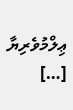ޢިލްމުވެރިޔާ […]